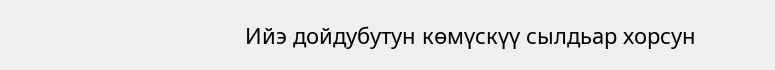Ийэ дойдубутун көмүскүү сылдьар хорсун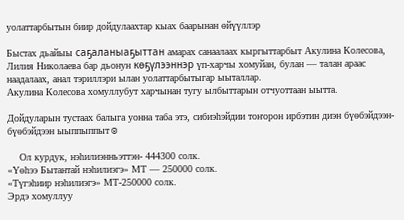уолаттарбытын биир дойдулаахтар кыах баарынан өйүүллэр

Быстах дьайыы саҕаланыаҕыттан амарах санаалаах кыргыттарбыт Акулина Колесова, Лилия Николаева бар дьонун көҕүлээннэр үп-харчы хомуйан, булан — талан араас наадалаах, анал тэриллэри ылан уолаттарбытыгар ыыталлар.
Акулина Колесова хомуллубут харчынан тугу ылбыттарын отчуоттаан ыытта.

Дойдуларын тустаах балыга уонна таба этэ, сибиэһэйдии тоҥорон ирбэтин диэн бүөбэйдээн-бүөбэйдээн ыыппыппыт☺

    Ол курдук, нэһилиэнньэттэн- 444300 солк.
«Үөһээ Бытантай нэһилиэгэ» МТ — 250000 солк.
«Түгэһиир нэһилиэгэ» МТ-250000 солк.
Эрдэ хомуллуу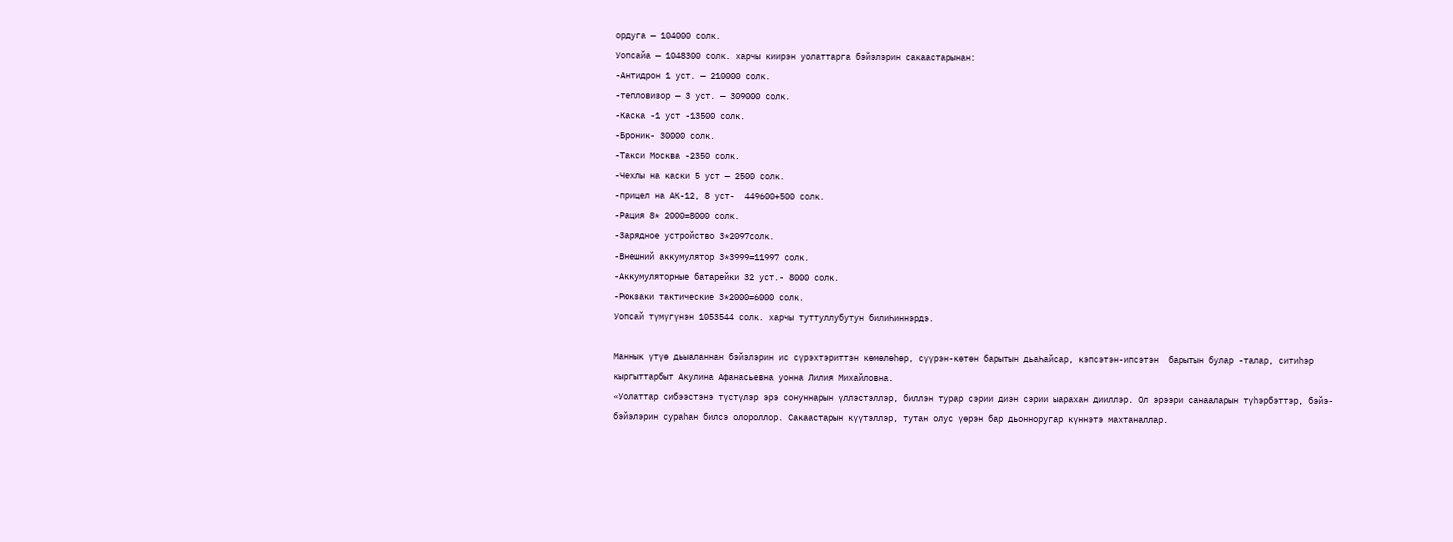ордуга — 104000 солк.
Уопсайа — 1048300 солк. харчы киирэн уолаттарга бэйэлэрин сакаастарынан:
-Антидрон 1 уст. — 210000 солк.
-тепловизор — 3 уст. — 309000 солк.
-Каска -1 уст -13500 солк.
-Броник- 30000 солк.
-Такси Москва -2350 солк.
-Чехлы на каски 5 уст — 2500 солк.
-прицел на АК-12, 8 уст-  449600+500 солк.
-Рация 8* 2000=8000 солк.
-Зарядное устройство 3*2097солк.
-Внешний аккумулятор 3*3999=11997 солк.
-Аккумуляторные батарейки 32 уст.- 8000 солк.
-Рюкзаки тактические 3*2000=6000 солк.
Уопсай түмүгүнэн 1053544 солк. харчы туттуллубутун билиҺиннэрдэ.

Маннык үтүө дьыаланнан бэйэлэрин ис сүрэхтэриттэн көмөлөһөр, сүүрэн-көтөн барытын дьаҺайсар, кэпсэтэн-ипсэтэн  барытын булар -талар, ситиһэр кыргыттарбыт Акулина Афанасьевна уонна Лилия Михайловна.
«Уолаттар сибээстэнэ түстүлэр эрэ сонуннарын үллэстэллэр, биллэн турар сэрии диэн сэрии ыарахан дииллэр. Ол эрээри санааларын түһэрбэттэр, бэйэ-бэйэлэрин сураһан билсэ олороллор. Сакаастарын күүтэллэр, тутан олус үөрэн бар дьонноругар күннэтэ махтаналлар.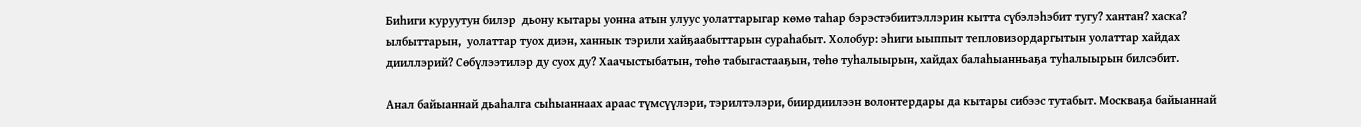Биһиги куруутун билэр  дьону кытары уонна атын улуус уолаттарыгар көмө таһар бэрэстэбиитэллэрин кытта сүбэлэһэбит тугу? хантан? хаска? ылбыттарын,  уолаттар туох диэн, ханнык тэрили хайҕаабыттарын сураһабыт. Холобур: эһиги ыыппыт тепловизордаргытын уолаттар хайдах дииллэрий? Сөбүлээтилэр ду суох ду? Хаачыстыбатын, төһө табыгастааҕын, төһө туһалыырын, хайдах балаһыанньаҕа туһалыырын билсэбит.

Анал байыаннай дьаһалга сыһыаннаах араас түмсүүлэри, тэрилтэлэри, биирдиилээн волонтердары да кытары сибээс тутабыт. Москваҕа байыаннай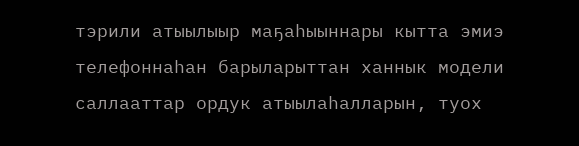тэрили атыылыыр маҕаһыыннары кытта эмиэ телефоннаһан барыларыттан ханнык модели саллааттар ордук атыылаһалларын, туох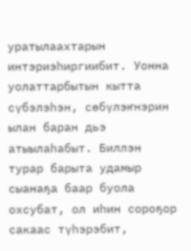уратылаахтарын интэриэһиргиибит. Уонна уолаттарбытын кытта сүбэлэһэн, сөбүлэҥнэрин ылан баран дьэ атыылаһабыт. Биллэн турар барыта удамыр сыанаҕа баар буола охсубат, ол иһин сороҕор сакаас түһэрэбит,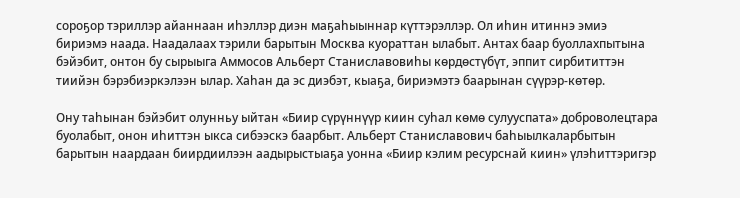сороҕор тэриллэр айаннаан иһэллэр диэн маҕаһыыннар күттэрэллэр. Ол иһин итиннэ эмиэ бириэмэ наада. Наадалаах тэрили барытын Москва куораттан ылабыт. Антах баар буоллахпытына бэйэбит, онтон бу сырыыга Аммосов Альберт Станиславовиһы көрдөстүбүт, эппит сирбититтэн тиийэн бэрэбиэркэлээн ылар. Хаһан да эс диэбэт, кыаҕа, бириэмэтэ баарынан сүүрэр-көтөр.

Ону таһынан бэйэбит олунньу ыйтан «Биир сүрүннүүр киин суһал көмө сулууспата» доброволецтара буолабыт, онон иһиттэн ыкса сибээскэ баарбыт. Альберт Станиславович баһыылкаларбытын барытын наардаан биирдиилээн аадырыстыаҕа уонна «Биир кэлим ресурснай киин» үлэһиттэригэр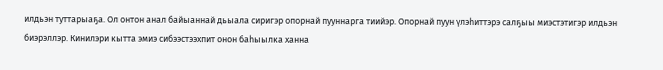илдьэн туттарыаҕа. Ол онтон анал байыаннай дьыала сиригэр опорнай пууннарга тиийэр. Опорнай пуун үлэһиттэрэ салҕыы миэстэтигэр илдьэн биэрэллэр. Кинилэри кытта эмиэ сибээстээхпит онон баһыылка ханна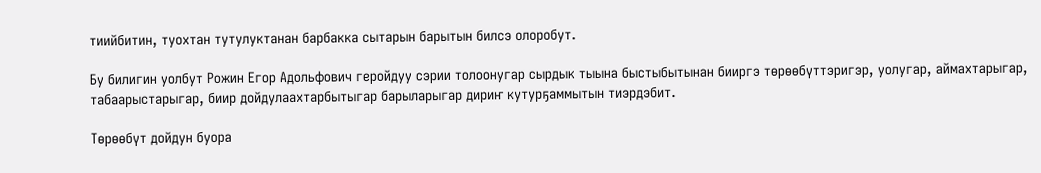тиийбитин, туохтан тутулуктанан барбакка сытарын барытын билсэ олоробут.

Бу билигин уолбут Рожин Егор Адольфович геройдуу сэрии толоонугар сырдык тыына быстыбытынан бииргэ төрөөбүттэригэр, уолугар, аймахтарыгар, табаарыстарыгар, биир дойдулаахтарбытыгар барыларыгар дириҥ кутурҕаммытын тиэрдэбит.

Төрөөбүт дойдун буора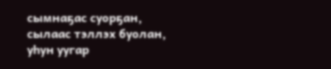сымнаҕас суорҕан, сылаас тэллэх буолан, уһун уугар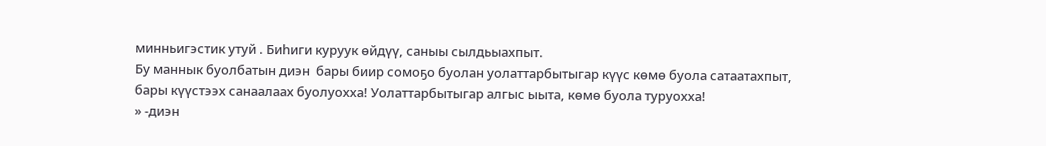минньигэстик утуй . Биһиги куруук өйдүү, саныы сылдьыахпыт.
Бу маннык буолбатын диэн  бары биир сомоҕо буолан уолаттарбытыгар күүс көмө буола сатаатахпыт, бары күүстээх санаалаах буолуохха! Уолаттарбытыгар алгыс ыыта, көмө буола туруохха!
» -диэн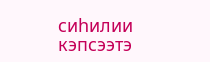сиһилии кэпсээтэ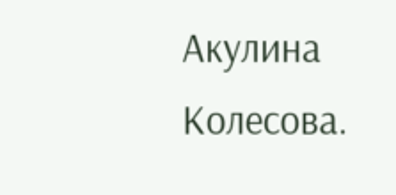Акулина Колесова.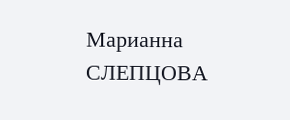Марианна СЛЕПЦОВА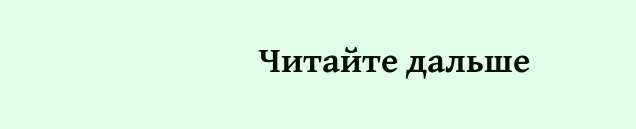Читайте дальше